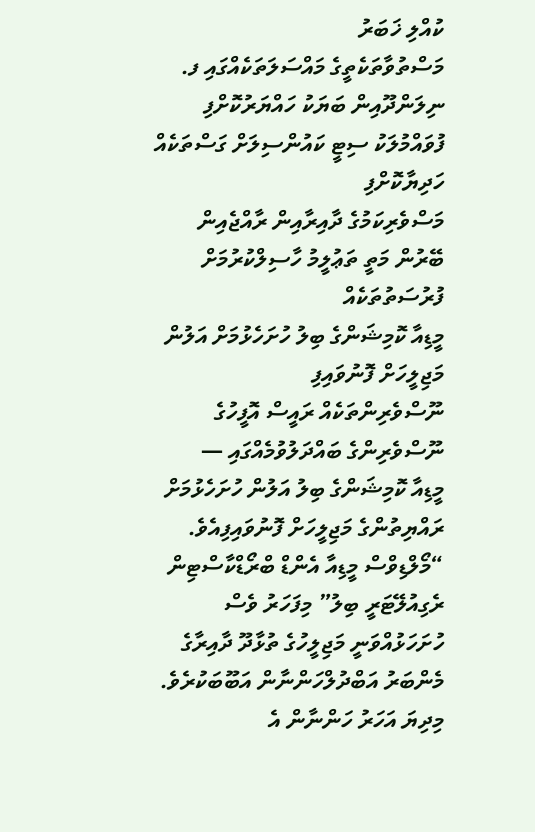ކުއްލި ޚަބަރު
މަސްތުވާތަކެތީގެ މައްސަލަތަކެއްގައި ފ. ނިލަންދޫއިން ބަޔަކު ހައްޔަރުކޮށްފި
ފުވައްމުލަކު ސިޓީ ކައުންސިލަށް ގަސްތަކެއް ހަދިޔާކޮށްފި
މަސްވެރިކަމުގެ ދާއިރާއިން ރާއްޖެއިން ބޭރުން މަތީ ތަޢުލީމު ހާސިލްކުރުމަށް ފުރުސަތުތަކެއް
މީޑިއާ ކޮމިޝަންގެ ބިލު ހުށަހެޅުމަށް އަލުން މަޖިލީހަށް ފޮނުވައިފި
ނޫސްވެރިންތަކެއް ރައީސް އޮފީހުގެ ނޫސްވެރިންގެ ބައްދަލުވުމެއްގައި —
މީޑިއާ ކޮމިޝަންގެ ބިލު އަލުން ހުށަހެޅުމަށް ރައްޔިތުންގެ މަޖިލީހަށް ފޮނުވައިފިއެވެ.
“މޯލްޑިވްސް މީޑިއާ އެންޑް ބްރޯޑްކާސްޓިން ރެގިއުލޭޓަރީ ބިލު” މިފަހަރު ވެސް ހުށަހަޅުއްވަނީ މަޖިލީހުގެ ތުޅާދޫ ދާއިރާގެ މެންބަރު އަބްދުލްހަންނާން އަބޫބަކުރެވެ.
މިދިޔަ އަހަރު ހަންނާން އެ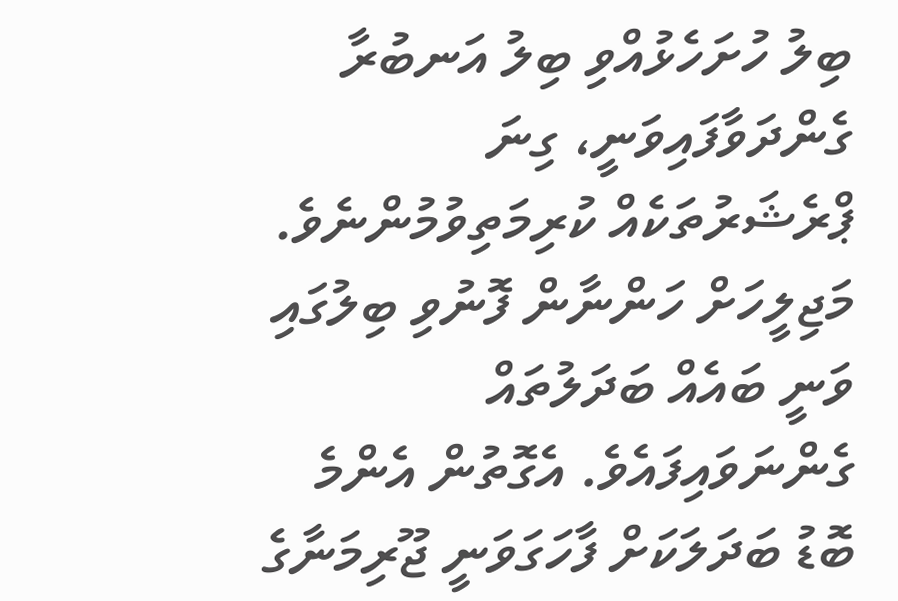ބިލު ހުށަހެޅުއްވި ބިލު އަނބުރާ ގެންދަވާފައިވަނީ، ގިނަ ޕްރެޝަރުތަކެއް ކުރިމަތިވުމުންނެވެ.
މަޖިލީހަށް ހަންނާން ފޮނުވި ބިލުގައި ވަނީ ބައެއް ބަދަލުތައް ގެންނަވައިފައެވެ. އެގޮތުން އެންމެ ބޮޑު ބަދަލަކަށް ފާހަގަވަނީ ޖޫރިމަނާގެ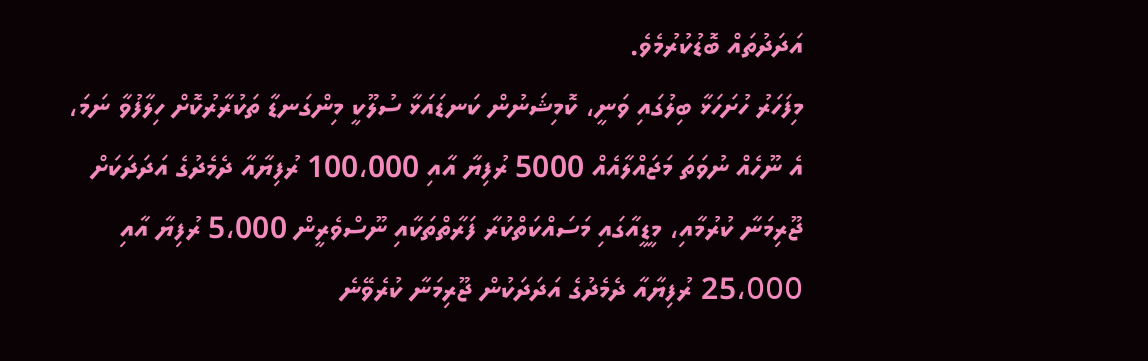އަދަދުތައް ބޮޑުކުރުމެވެ.
މިފަހަރު ހުށަހަޅާ ބިލުގައި ވަނީ، ކޮމިޝަނުން ކަނޑައަޅާ ސުލޫކީ މިންގަނޑާ ތަކުރާރުކޮށް ހިލާފުވާ ނަމަ، އެ ނޫހެއް ނުވަތަ މަޖައްލާއެއް 5000 ރުފިޔާ އާއި 100،000 ރުފިޔާއާ ދެމެދުގެ އަދަދަކަށް ޖޫރިމަނާ ކުރުމާއި، މީޑީއާގައި މަސައްކަތްކުރާ ފަރާތްތަކާއި ނޫސްވެރީން 5،000 ރުފިޔާ އާއި 25،000 ރުފިޔާއާ ދެމެދުގެ އަދަދަކުން ޖޫރިމަނާ ކުރެވޭނެ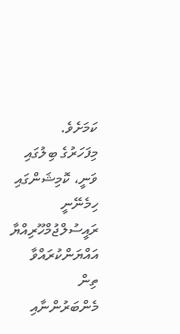ކަމަށެވެ.
މިފަހަރުގެ ބިލުގައި ވަނީ، ކޮމިޝަންގައި ހިމެނޭނީ ރައީސުލްޖުމްހޫރިއްޔާ އައްޔަންކުރައްވާ ތިން މެންބަރުންނާއި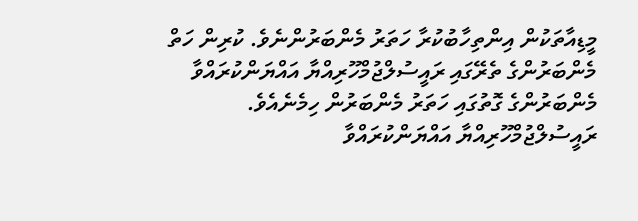މީޑިއާތަކުން އިންތިހާބުކުރާ ހަތަރު މެންބަރުންނެވެ. ކުރިން ހަތް މެންބަރުންގެ ތެރޭގައި ރައީސުލްޖުމްހޫރިއްޔާ އައްޔަންކުރައްވާ މެންބަރުންގެ ގޮތުގައި ހަތަރު މެންބަރުން ހިމެނެއެވެ.
ރައީސުލްޖުމްހޫރިއްޔާ އައްޔަންކުރައްވާ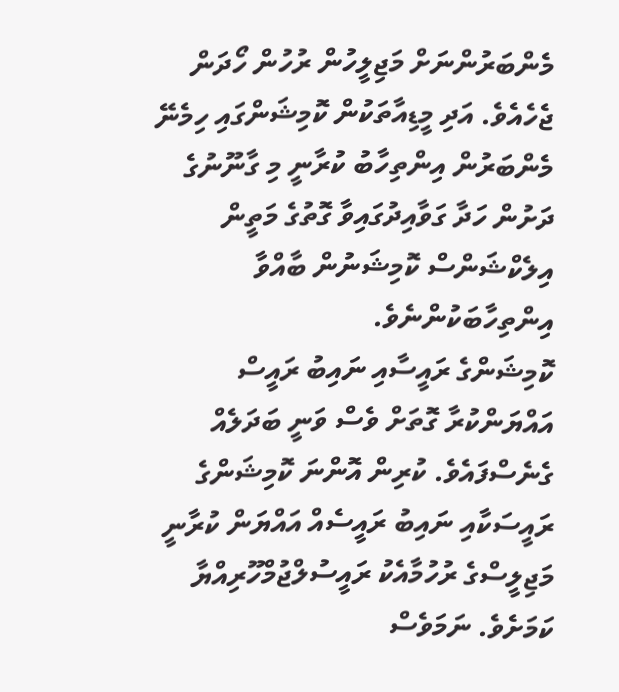މެންބަރުންނަށް މަޖިލީހުން ރުހުން ހޯދަން ޖެހެއެވެ. އަދި މީޑިއާތަކުން ކޮމިޝަންގައި ހިމެނޭ މެންބަރުން އިންތިހާބު ކުރާނީ މި ގާނޫނުގެ ދަށުން ހަދާ ގަވާއިދުގައިވާ ގޮތުގެ މަތީން އިލެކްޝަންސް ކޮމިޝަނުން ބާއްވާ އިންތިހާބަކުންނެވެ.
ކޮމިޝަންގެ ރައީސާއި ނައިބު ރައީސް އައްޔަންކުރާ ގޮތަށް ވެސް ވަނީ ބަދަލެއް ގެނެސްފައެވެ. ކުރިން އޮންނަ ކޮމިޝަންގެ ރައީސަކާއި ނައިބު ރައީސެއް އައްޔަން ކުރާނީ މަޖިލީސްގެ ރުހުމާއެކު ރައީސުލްޖުމްހޫރިއްޔާ ކަމަށެވެ. ނަމަވެސް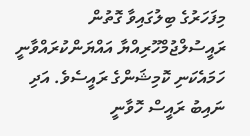މިފަހަރުގެ ބިލުގައިވާ ގޮތުން ރައީސުލްޖުމްހޫރިއްޔާ އައްޔަންކުރައްވާނީ ހަމައެކަނި ކޮމިޝަންގެ ރައީސެވެ. އަދި ނައިބު ރައީސް ހޮވާނީ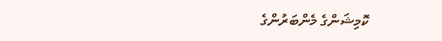ކޮމިޝަންގެ މެންބަރުންގެ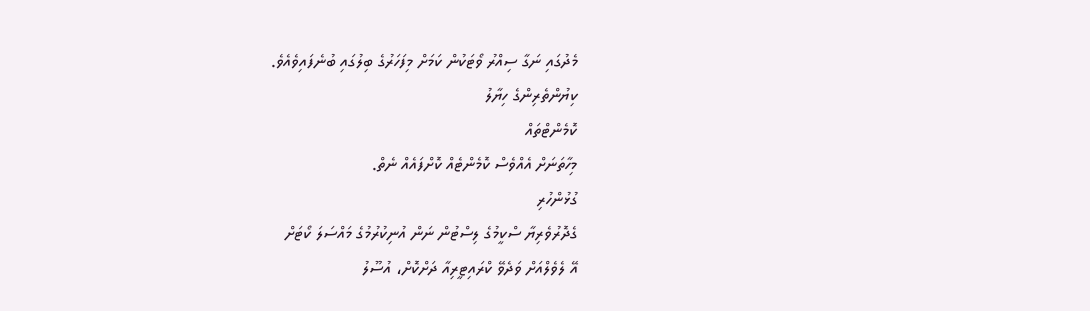މެދުގައި ނަގާ ސިއްރު ވޯޓަކުން ކަމަށް މިފަހަރުގެ ބިލުގައި ބުނެފައިވެއެވެ.
ކިޔުންތެރިންގެ ހިޔާލު
ކޮމެންޓްތައް
މިހާތަނަށް އެއްވެސް ކޮމެންޓެއް ކޮށްފައެއް ނެތް.
ގުޅުންހުރި
ގެދޮރުވެރިޔާ ސްކީމުގެ ލިސްޓުން ނަން އުނިކުރުމުގެ މައްސަލަ ކޯޓަށް
އޭ ލެވެލްއަށް ވަދެވޭ ކްރައިޓީރިއާ ދަށްކޮށް، އުސޫލު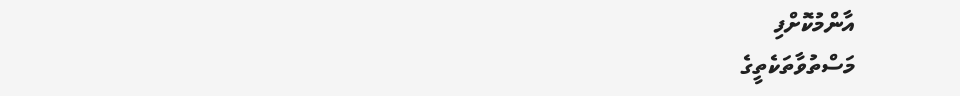އާންމުކޮށްފި
މަސްތުވާތަކެތީގެ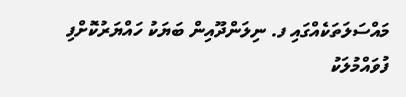މައްސަލަތަކެއްގައި ފ. ނިލަންދޫއިން ބަޔަކު ހައްޔަރުކޮށްފި
ފުވައްމުލަކު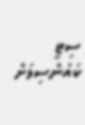ސިޓީ ކައުންސިލަށް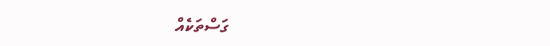ގަސްތަކެއް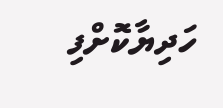ހަދިޔާކޮށްފި